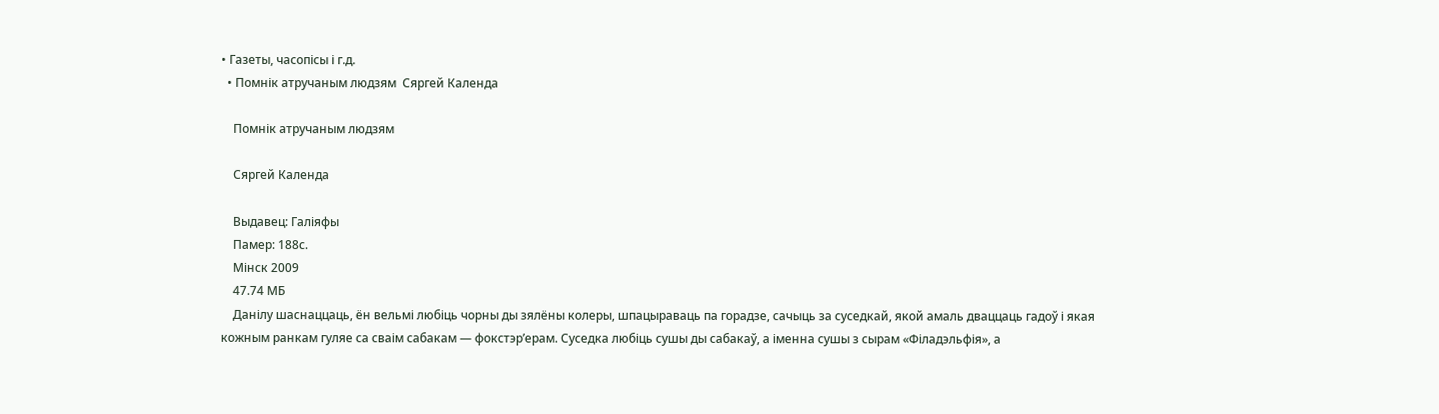• Газеты, часопісы і г.д.
  • Помнік атручаным людзям  Сяргей Календа

    Помнік атручаным людзям

    Сяргей Календа

    Выдавец: Галіяфы
    Памер: 188с.
    Мінск 2009
    47.74 МБ
    Данілу шаснаццаць, ён вельмі любіць чорны ды зялёны колеры, шпацыраваць па горадзе, сачыць за суседкай, якой амаль дваццаць гадоў і якая кожным ранкам гуляе са сваім сабакам — фокстэр’ерам. Суседка любіць сушы ды сабакаў, а іменна сушы з сырам «Філадэльфія», а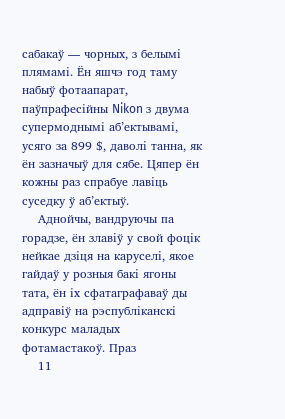сабакаў — чорных, з белымі плямамі. Ён яшчэ год таму набыў фотаапарат, паўпрафесійны Nikon з двума супермоднымі аб’ектывамі, усяго за 899 $, даволі танна, як ён зазначыў для сябе. Цяпер ён кожны раз спрабуе лавіць суседку ў аб’ектыў.
    Аднойчы, вандруючы па горадзе, ён злавіў у свой фоцік нейкае дзіця на каруселі, якое гайдаў у розныя бакі ягоны тата, ён іх сфатаграфаваў ды адправіў на рэспубліканскі конкурс маладых фотамастакоў. Праз
    11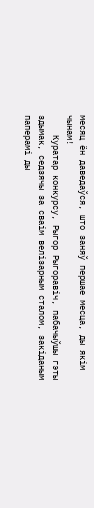месяц ён даведаўся, што заняў першае месца, ды якім чынам!
    Куратар конкурсу, Рыгор Рыгоравіч, пабачыўшы гэты здымак, седзячы за сваім велізарным сталом, закіданым паперамі ды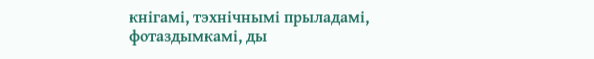кнігамі, тэхнічнымі прыладамі, фотаздымкамі, ды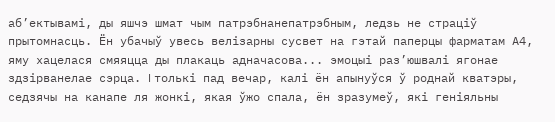аб’ектывамі, ды яшчэ шмат чым патрэбнанепатрэбным, ледзь не страціў прытомнасць. Ён убачыў увесь велізарны сусвет на гэтай паперцы фарматам А4, яму хацелася смяяцца ды плакаць адначасова... эмоцыі раз’юшвалі ягонае здзірванелае сэрца. I толькі пад вечар, калі ён апынуўся ў роднай кватэры, седзячы на канапе ля жонкі, якая ўжо спала, ён зразумеў, які геніяльны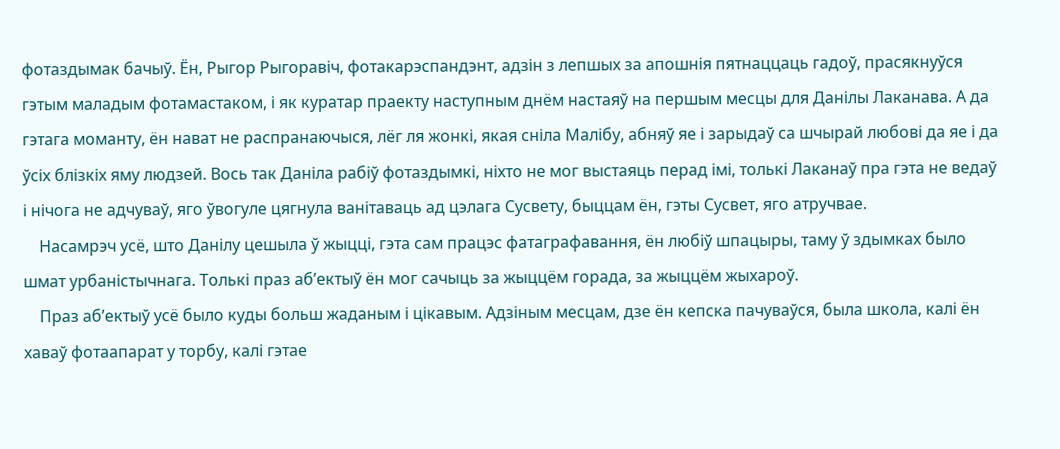фотаздымак бачыў. Ён, Рыгор Рыгоравіч, фотакарэспандэнт, адзін з лепшых за апошнія пятнаццаць гадоў, прасякнуўся гэтым маладым фотамастаком, і як куратар праекту наступным днём настаяў на першым месцы для Данілы Лаканава. А да гэтага моманту, ён нават не распранаючыся, лёг ля жонкі, якая сніла Малібу, абняў яе і зарыдаў са шчырай любові да яе і да ўсіх блізкіх яму людзей. Вось так Даніла рабіў фотаздымкі, ніхто не мог выстаяць перад імі, толькі Лаканаў пра гэта не ведаў і нічога не адчуваў, яго ўвогуле цягнула ванітаваць ад цэлага Сусвету, быццам ён, гэты Сусвет, яго атручвае.
    Насамрэч усё, што Данілу цешыла ў жыцці, гэта сам працэс фатаграфавання, ён любіў шпацыры, таму ў здымках было шмат урбаністычнага. Толькі праз аб’ектыў ён мог сачыць за жыццём горада, за жыццём жыхароў.
    Праз аб’ектыў усё было куды больш жаданым і цікавым. Адзіным месцам, дзе ён кепска пачуваўся, была школа, калі ён хаваў фотаапарат у торбу, калі гэтае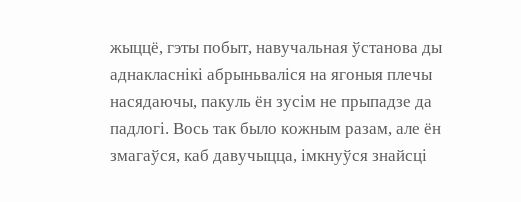жыццё, гэты побыт, навучальная ўстанова ды аднакласнікі абрыньваліся на ягоныя плечы насядаючы, пакуль ён зусім не прыпадзе да падлогі. Вось так было кожным разам, але ён змагаўся, каб давучыцца, імкнуўся знайсці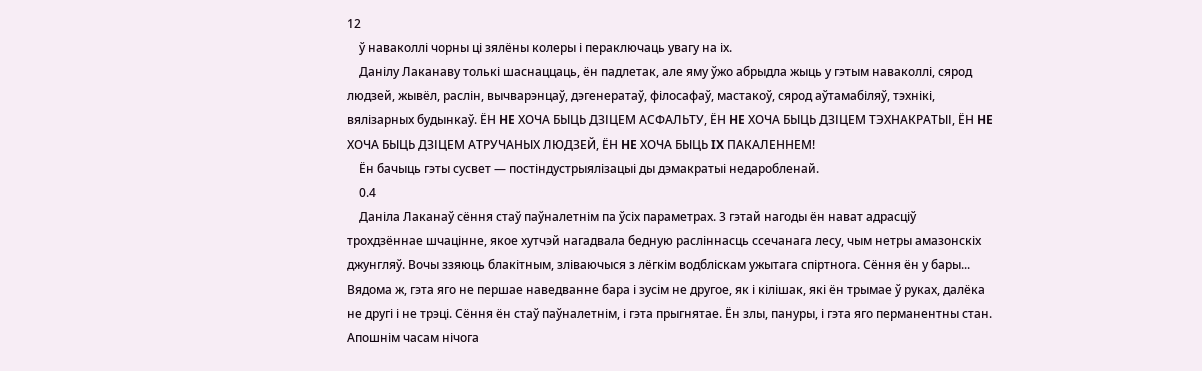12
    ў наваколлі чорны ці зялёны колеры і пераключаць увагу на іх.
    Данілу Лаканаву толькі шаснаццаць, ён падлетак, але яму ўжо абрыдла жыць у гэтым наваколлі, сярод людзей, жывёл, раслін, вычварэнцаў, дэгенератаў, філосафаў, мастакоў, сярод аўтамабіляў, тэхнікі, вялізарных будынкаў. ЁН HE ХОЧА БЫЦЬ ДЗІЦЕМ АСФАЛЬТУ, ЁН HE ХОЧА БЫЦЬ ДЗІЦЕМ ТЭХНАКРАТЫІ, ЁН HE ХОЧА БЫЦЬ ДЗІЦЕМ АТРУЧАНЫХ ЛЮДЗЕЙ, ЁН HE ХОЧА БЫЦЬ IX ПАКАЛЕННЕМ!
    Ён бачыць гэты сусвет — постіндустрыялізацыі ды дэмакратыі недаробленай.
    0.4
    Даніла Лаканаў сёння стаў паўналетнім па ўсіх параметрах. 3 гэтай нагоды ён нават адрасціў трохдзённае шчацінне, якое хутчэй нагадвала бедную расліннасць ссечанага лесу, чым нетры амазонскіх джунгляў. Вочы ззяюць блакітным, зліваючыся з лёгкім водбліскам ужытага спіртнога. Сёння ён у бары... Вядома ж, гэта яго не першае наведванне бара і зусім не другое, як і кілішак, які ён трымае ў руках, далёка не другі і не трэці. Сёння ён стаў паўналетнім, і гэта прыгнятае. Ён злы, пануры, і гэта яго перманентны стан. Апошнім часам нічога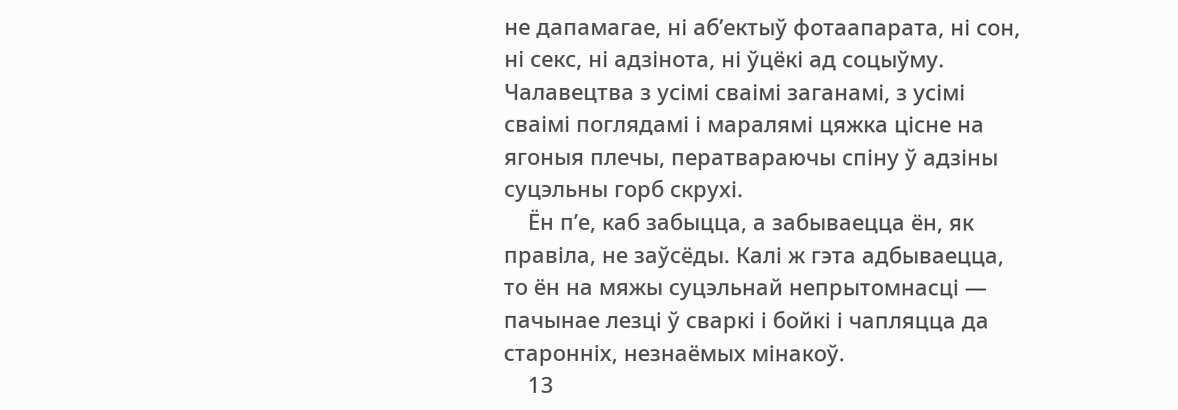не дапамагае, ні аб’ектыў фотаапарата, ні сон, ні секс, ні адзінота, ні ўцёкі ад соцыўму. Чалавецтва з усімі сваімі заганамі, з усімі сваімі поглядамі і маралямі цяжка цісне на ягоныя плечы, ператвараючы спіну ў адзіны суцэльны горб скрухі.
    Ён п’е, каб забыцца, а забываецца ён, як правіла, не заўсёды. Калі ж гэта адбываецца, то ён на мяжы суцэльнай непрытомнасці — пачынае лезці ў сваркі і бойкі і чапляцца да старонніх, незнаёмых мінакоў.
    13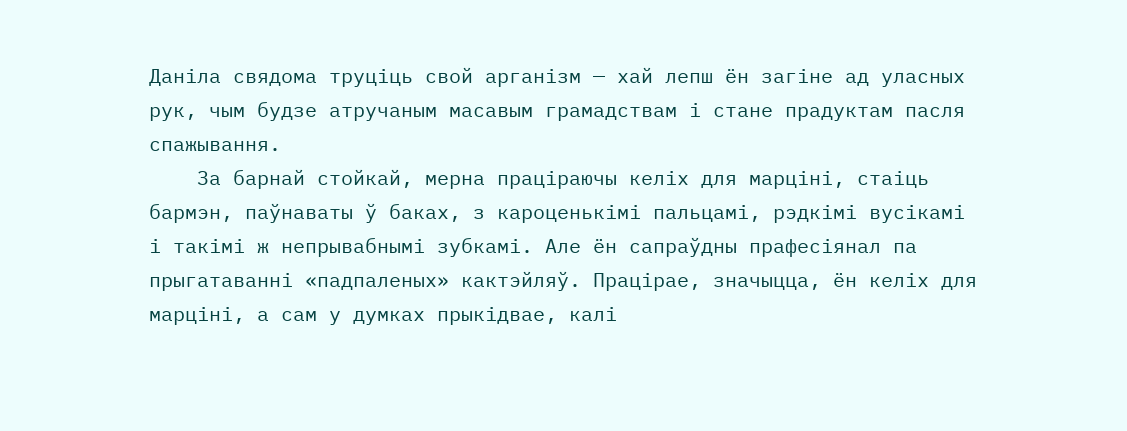Даніла свядома труціць свой арганізм — хай лепш ён загіне ад уласных рук, чым будзе атручаным масавым грамадствам і стане прадуктам пасля спажывання.
    За барнай стойкай, мерна праціраючы келіх для марціні, стаіць бармэн, паўнаваты ў баках, з кароценькімі пальцамі, рэдкімі вусікамі і такімі ж непрывабнымі зубкамі. Але ён сапраўдны прафесіянал па прыгатаванні «падпаленых» кактэйляў. Працірае, значыцца, ён келіх для марціні, а сам у думках прыкідвае, калі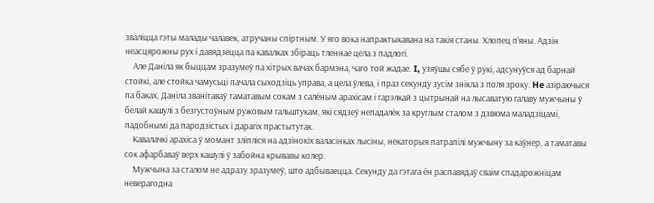зваліцца гэты малады чалавек, атручаны спіртным. У яго вока напрактыкавана на такія станы. Хлопец п’яны. Адзін неасцярожны рух і давядзецца па кавалках збіраць тленнае цела з падлогі.
    Але Даніла як быццам зразумеў па хітрых вачах бармэна, чаго той жадае. I, узяўшы сябе ў рукі, адсунуўся ад барнай стойкі, але стойка чамусьці пачала сыходзіць управа, а цела ўлева, і праз секунду зусім знікла з поля зроку. He азіраючыся па баках, Даніла званітаваў таматавым сокам з салёным арахісам і гарэлкай з цытрынай на лысаватую галаву мужчыны ў белай кашулі з безгустоўным ружовым гальштукам, які сядзеў непадалёк за круглым сталом з дзвюма маладзіцамі, падобнымі да пародзістых і дарагіх прастытутак.
    Кавалачкі арахіса ў момант зліпліся на адзінокіх валасінках лысіны, некаторыя патрапілі мужчыну за каўнер, а таматавы сок афарбаваў верх кашулі ў забойна крывавы колер.
    Мужчына за сталом не адразу зразумеў, што адбываецца. Секунду да гэтага ён распавядаў сваім спадарожніцам неверагодна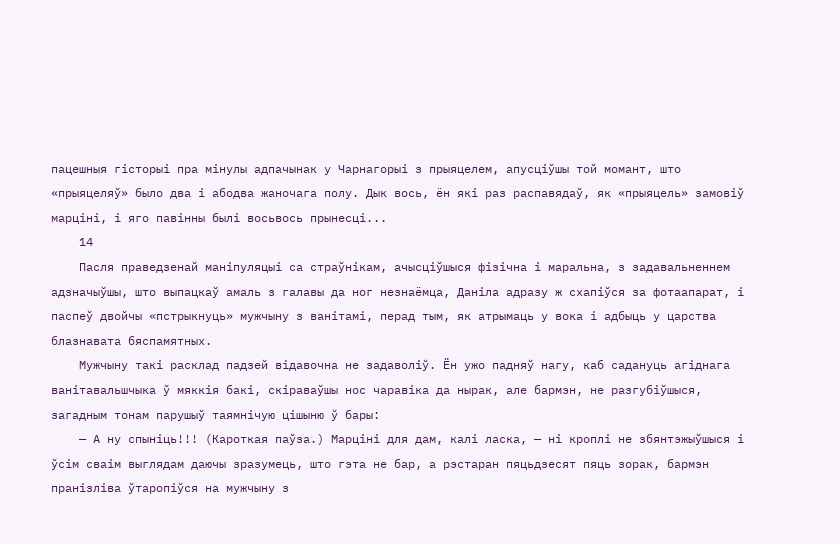пацешныя гісторыі пра мінулы адпачынак у Чарнагорыі з прыяцелем, апусціўшы той момант, што «прыяцеляў» было два і абодва жаночага полу. Дык вось, ён які раз распавядаў, як «прыяцель» замовіў марціні, і яго павінны былі восьвось прынесці...
    14
    Пасля праведзенай маніпуляцыі са страўнікам, ачысціўшыся фізічна і маральна, з задавальненнем адзначыўшы, што выпацкаў амаль з галавы да ног незнаёмца, Даніла адразу ж схапіўся за фотаапарат, і паспеў двойчы «пстрыкнуць» мужчыну з ванітамі, перад тым, як атрымаць у вока і адбыць у царства блазнавата бяспамятных.
    Мужчыну такі расклад падзей відавочна не задаволіў. Ён ужо падняў нагу, каб садануць агіднага ванітавальшчыка ў мяккія бакі, скіраваўшы нос чаравіка да нырак, але бармэн, не разгубіўшыся, загадным тонам парушыў таямнічую цішыню ў бары:
    — А ну спыніць!!! (Кароткая паўза.) Марціні для дам, калі ласка, — ні кроплі не збянтэжыўшыся і ўсім сваім выглядам даючы зразумець, што гэта не бар, а рэстаран пяцьдзесят пяць зорак, бармэн пранізліва ўтаропіўся на мужчыну з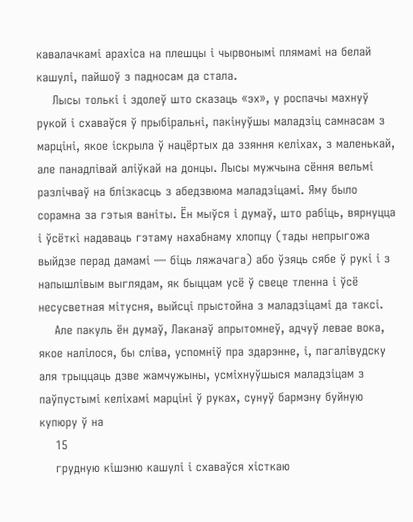кавалачкамі арахіса на плешцы і чырвонымі плямамі на белай кашулі, пайшоў з падносам да стала.
    Лысы толькі і здолеў што сказаць «эх», у роспачы махнуў рукой і схаваўся ў прыбіральні, пакінуўшы маладзіц самнасам з марціні, якое іскрыла ў нацёртых да ззяння келіхах, з маленькай, але панадлівай аліўкай на донцы. Лысы мужчына сёння вельмі разлічваў на блізкасць з абедзвюма маладзіцамі. Яму было сорамна за гэтыя ваніты. Ён мыўся і думаў, што рабіць, вярнуцца і ўсёткі надаваць гэтаму нахабнаму хлопцу (тады непрыгожа выйдзе перад дамамі — біць ляжачага) або ўзяць сябе ў рукі і з напышлівым выглядам, як быццам усё ў свеце тленна і ўсё несусветная мітусня, выйсці прыстойна з маладзіцамі да таксі.
    Але пакуль ён думаў, Лаканаў апрытомнеў, адчуў левае вока, якое налілося, бы сліва, успомніў пра здарэнне, і, пагалівудску аля трыццаць дзве жамчужыны, усміхнуўшыся маладзіцам з паўпустымі келіхамі марціні ў руках, сунуў бармэну буйную купюру ў на
    15
    грудную кішэню кашулі і схаваўся хісткаю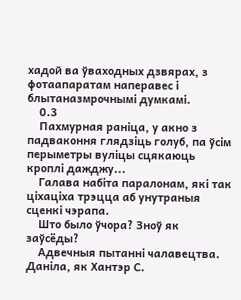хадой ва ўваходных дзвярах, з фотаапаратам наперавес і блытаназмрочнымі думкамі.
    0.3
    Пахмурная раніца, у акно з падваконня глядзіць голуб, па ўсім перыметры вуліцы сцякаюць кроплі дажджу...
    Галава набіта паралонам, які так ціхаціха трэцца аб унутраныя сценкі чэрапа.
    Што было ўчора? Зноў як заўсёды?
    Адвечныя пытанні чалавецтва. Даніла, як Хантэр С.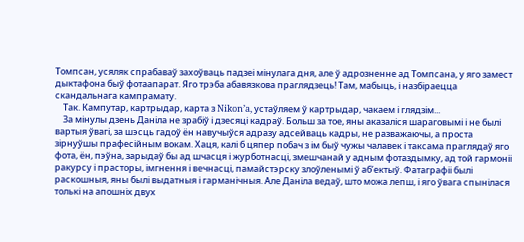Томпсан, усяляк спрабаваў захоўваць падзеі мінулага дня, але ў адрозненне ад Томпсана, у яго замест дыктафона быў фотаапарат. Яго трэба абавязкова праглядзець! Там, мабыць, і назбіраецца скандальнага кампрамату.
    Так. Кампутар, картрыдар, карта з Nikon’a, устаўляем ў картрыдар, чакаем і глядзім...
    За мінулы дзень Даніла не зрабіў і дзесяці кадраў. Больш за тое, яны аказаліся шараговымі і не былі вартыя ўвагі, за шэсць гадоў ён навучыўся адразу адсейваць кадры, не разважаючы, а проста зірнуўшы прафесійным вокам. Хаця, калі б цяпер побач з ім быў чужы чалавек і таксама праглядаў яго фота, ён, пэўна, зарыдаў бы ад шчасця і журботнасці, змешчанай у адным фотаздымку, ад той гармоніі ракурсу і прасторы, імгнення і вечнасці, памайстэрску злоўленымі ў аб’ектыў. Фатаграфіі былі раскошныя, яны былі выдатныя і гарманічныя. Але Даніла ведаў, што можа лепш, і яго ўвага спынілася толькі на апошніх двух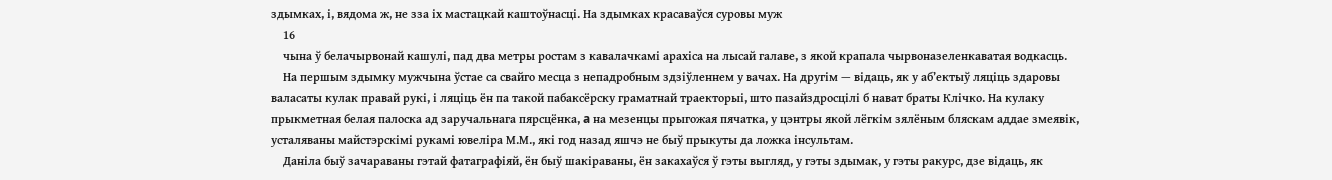здымках, і, вядома ж, не зза іх мастацкай каштоўнасці. На здымках красаваўся суровы муж
    16
    чына ў белачырвонай кашулі, пад два метры ростам з кавалачкамі арахіса на лысай галаве, з якой крапала чырвоназеленкаватая водкасць.
    На першым здымку мужчына ўстае са свайго месца з непадробным здзіўленнем у вачах. На другім — відаць, як у аб’ектыў ляціць здаровы валасаты кулак правай рукі, і ляціць ён па такой пабаксёрску граматнай траекторыі, што пазайздросцілі б нават браты Клічко. На кулаку прыкметная белая палоска ад заручальнага пярсцёнка, a на мезенцы прыгожая пячатка, у цэнтры якой лёгкім зялёным бляскам аддае змеявік, усталяваны майстэрскімі рукамі ювеліра М.М., які год назад яшчэ не быў прыкуты да ложка інсультам.
    Даніла быў зачараваны гэтай фатаграфіяй, ён быў шакіраваны, ён закахаўся ў гэты выгляд, у гэты здымак, у гэты ракурс, дзе відаць, як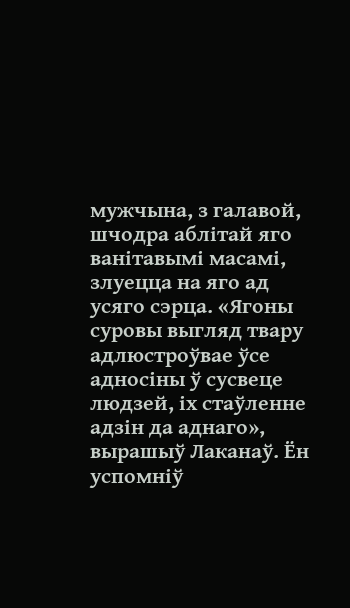мужчына, з галавой, шчодра аблітай яго ванітавымі масамі, злуецца на яго ад усяго сэрца. «Ягоны суровы выгляд твару адлюстроўвае ўсе адносіны ў сусвеце людзей, іх стаўленне адзін да аднаго», вырашыў Лаканаў. Ён успомніў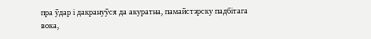пра ўдар і дакрануўся да акуратна, памайстэрску падбітага вока,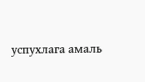успухлага амаль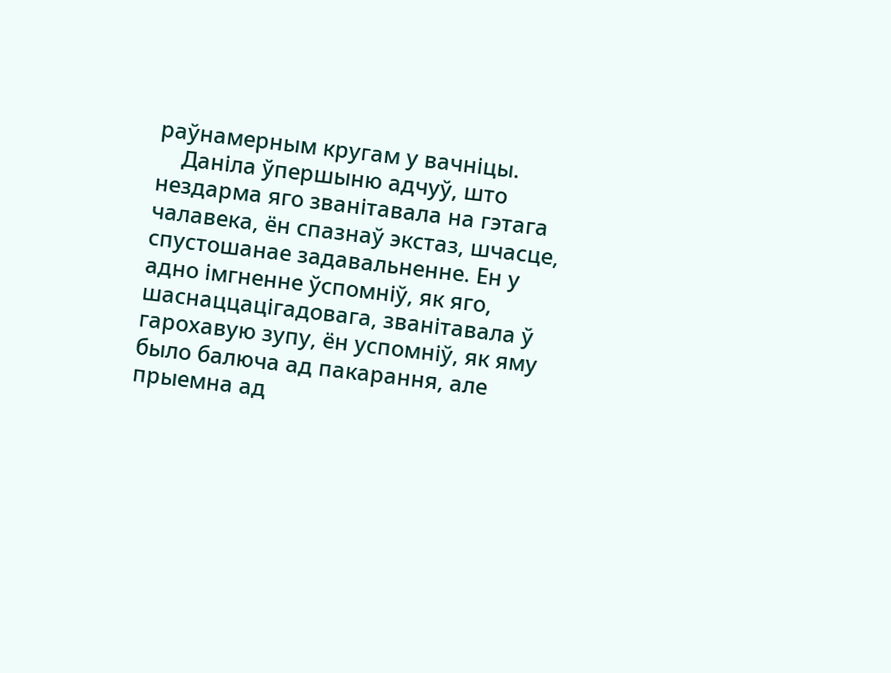раўнамерным кругам у вачніцы.
    Даніла ўпершыню адчуў, што нездарма яго званітавала на гэтага чалавека, ён спазнаў экстаз, шчасце, спустошанае задавальненне. Ен у адно імгненне ўспомніў, як яго, шаснаццацігадовага, званітавала ў гарохавую зупу, ён успомніў, як яму было балюча ад пакарання, але прыемна ад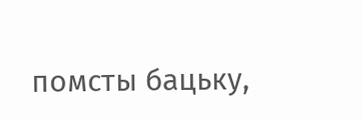помсты бацьку,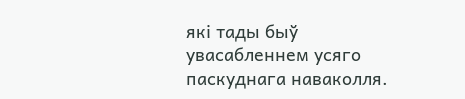які тады быў увасабленнем усяго паскуднага наваколля.